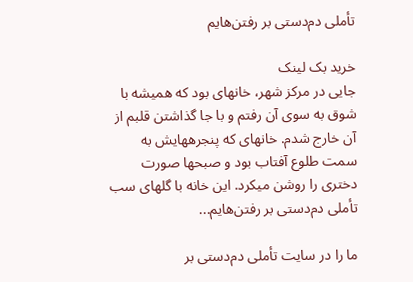تأملی دم‌دستی بر رفتن‌هایم

خرید بک لینک
جایی در مرکز شهر، خانهای بود که همیشه با شوق به سوی آن رفتم و با جا گذاشتن قلبم از آن خارج شدم. خانهای که پنجرههایش به سمت طلوع آفتاب بود و صبحها صورت دختری را روشن میکرد. این خانه با گلهای سب تأملی دم‌دستی بر رفتن‌هایم...

ما را در سایت تأملی دم‌دستی بر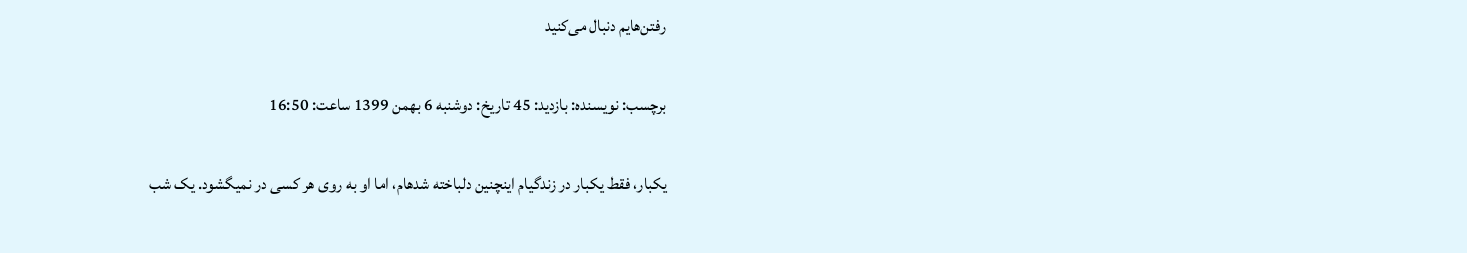رفتن‌هایم دنبال می‌کنید

برچسب: نویسنده: بازدید: 45 تاريخ: دوشنبه 6 بهمن 1399 ساعت: 16:50

یکبار، فقط یکبار در زندگیام اینچنین دلباخته شدهام، اما او به روی هر کسی در نمیگشود. یک شب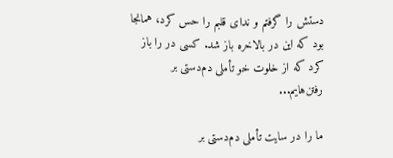دستش را گرفتم و ندای قلبم را حس کرد، همانجا بود که این در بالاخره باز شد. کسی در را باز کرد که از خلوت خو تأملی دم‌دستی بر رفتن‌هایم...

ما را در سایت تأملی دم‌دستی بر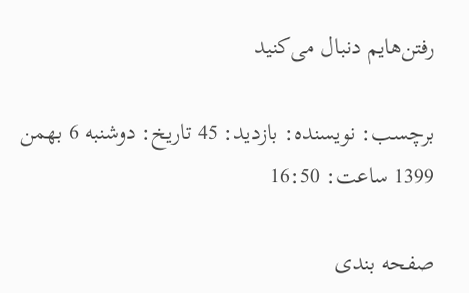رفتن‌هایم دنبال می‌کنید

برچسب: نویسنده: بازدید: 45 تاريخ: دوشنبه 6 بهمن 1399 ساعت: 16:50

صفحه بندی